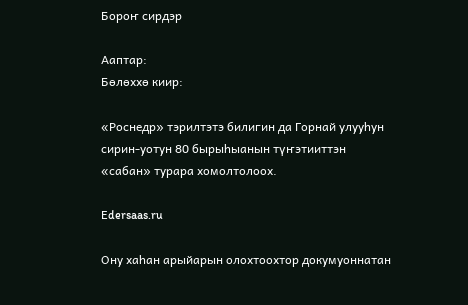Бороҥ сирдэр

Ааптар:
Бөлөххө киир:

«Роснедр» тэрилтэтэ билигин да Горнай улууһун сирин-уотун 80 бырыһыанын түҥэтииттэн «сабан» турара хомолтолоох.

Еdersaas.ru

Ону хаһан арыйарын олохтоохтор докумуоннатан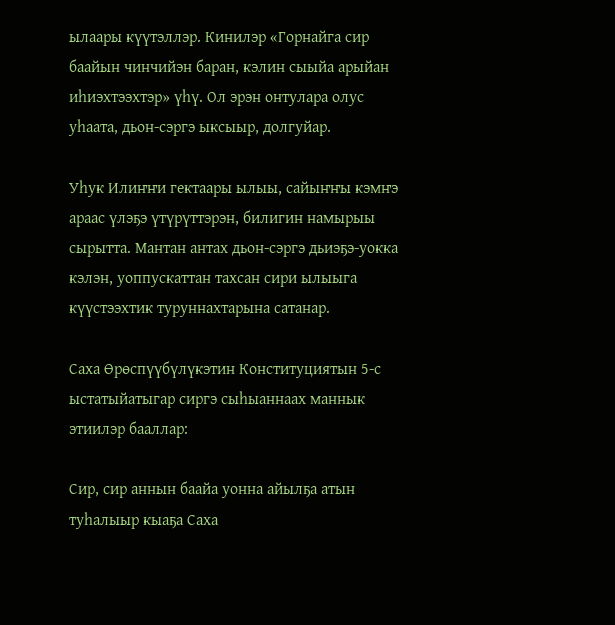ылаары күүтэллэр. Кинилэр «Горнайга сир баайын чинчийэн баран, кэлин сыыйа арыйан иһиэхтээхтэр» үһү. Ол эрэн онтулара олус уһаата, дьон-сэргэ ыксыыр, долгуйар.

Уһук Илиҥҥи гектаары ылыы, сайыҥҥы кэмҥэ араас үлэҕэ үтүрүттэрэн, билигин намырыы сырытта. Мантан антах дьон-сэргэ дьиэҕэ-уокка кэлэн, уоппускаттан тахсан сири ылыыга күүстээхтик туруннахтарына сатанар.

Саха Өрөспүүбүлүкэтин Конституциятын 5-с ыстатыйатыгар сиргэ сыһыаннаах маннык этиилэр бааллар:

Сир, сир аннын баайа уонна айылҕа атын туһалыыр кыаҕа Саха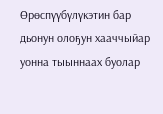Өрөспүүбүлүкэтин бар дьонун олоҕун хааччыйар уонна тыыннаах буолар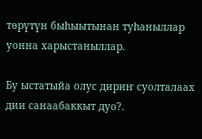төрүтүн быһыытынан туһаныллар уонна харыстаныллар.

Бу ыстатыйа олус дириҥ суолталаах дии санаабаккыт дуо?.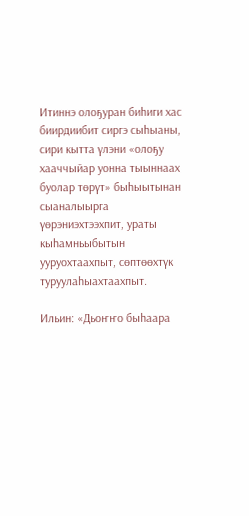Итиннэ олоҕуран биһиги хас биирдиибит сиргэ сыһыаны, сири кытта үлэни «олоҕу хааччыйар уонна тыыннаах буолар төрүт» быһыытынан сыаналыырга үөрэниэхтээхпит, ураты кыһамньыбытын ууруохтаахпыт, сөптөөхтүк туруулаһыахтаахпыт.

Ильин: «Дьоҥҥо быһаара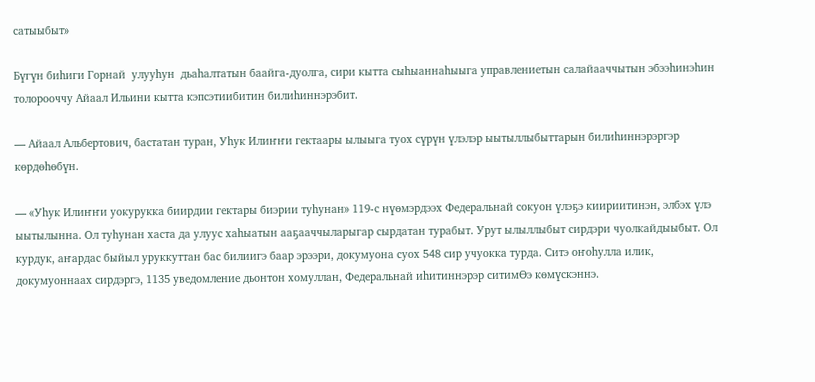сатыыбыт»

Бүгүн биһиги Горнай  улууһун  дьаһалтатын баайга-дуолга, сири кытта сыһыаннаһыыга управлениетын салайааччытын эбээһинэһин толорооччу Айаал Ильини кытта кэпсэтиибитин билиһиннэрэбит.

— Айаал Альбертович, бастатан туран, Уһук Илиҥҥи гектаары ылыыга туох сүрүн үлэлэр ыытыллыбыттарын билиһиннэрэргэр көрдөһөбүн.

— «Уһук Илиҥҥи уокурукка биирдии гектары биэрии туһунан» 119-с нүөмэрдээх Федеральнай сокуон үлэҕэ киириитинэн, элбэх үлэ ыытылынна. Ол туһунан хаста да улуус хаһыатын ааҕааччыларыгар сырдатан турабыт. Урут ылыллыбыт сирдэри чуолкайдыыбыт. Ол курдук, аҥардас быйыл уруккуттан бас билиигэ баар эрээри, докумуона суох 548 сир учуокка турда. Ситэ оҥоһулла илик, докумуоннаах сирдэргэ, 1135 уведомление дьонтон хомуллан, Федеральнай иһитиннэрэр ситимӨэ көмүскэннэ.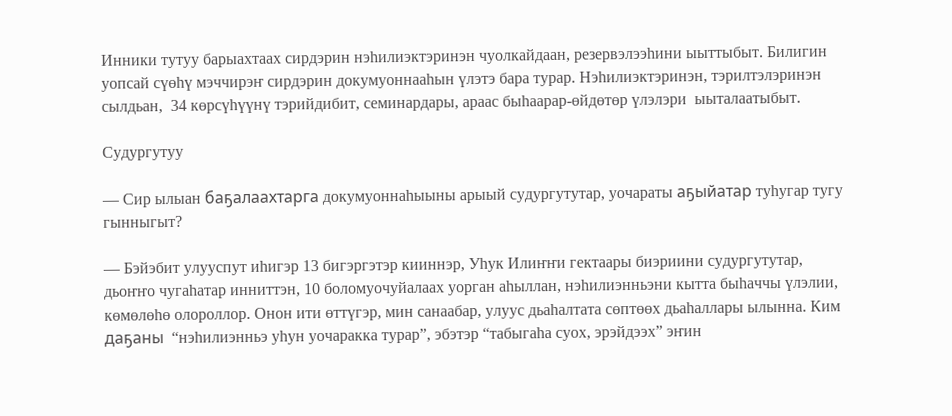Инники тутуу барыахтаах сирдэрин нэһилиэктэринэн чуолкайдаан, резервэлээһини ыыттыбыт. Билигин уопсай сүөһү мэччирэҥ сирдэрин докумуоннааһын үлэтэ бара турар. Нэһилиэктэринэн, тэрилтэлэринэн сылдьан,  34 көрсүһүүнү тэрийдибит, семинардары, араас быһаарар-өйдөтөр үлэлэри  ыыталаатыбыт.

Судургутуу

— Сир ылыан баҕалаахтарга докумуоннаһыыны арыый судургутутар, уочараты аҕыйатар туһугар тугу гынныгыт?

— Бэйэбит улууспут иһигэр 13 бигэргэтэр кииннэр, Уһук Илиҥҥи гектаары биэриини судургутутар, дьоҥҥо чугаһатар инниттэн, 10 боломуочуйалаах уорган аһыллан, нэһилиэнньэни кытта быһаччы үлэлии, көмөлөһө олороллор. Онон ити өттүгэр, мин санаабар, улуус дьаһалтата сөптөөх дьаһаллары ылынна. Ким даҕаны  “нэһилиэнньэ уһун уочаракка турар”, эбэтэр “табыгаһа суох, эрэйдээх” эҥин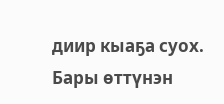диир кыаҕа суох. Бары өттүнэн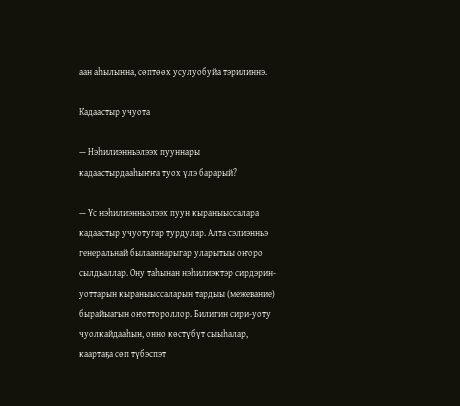аан аһылынна, сөптөөх усулуобуйа тэрилиннэ.

Кадаастыр учуота

— Нэһилиэнньэлээх пууннары кадаастырдааһыҥҥа туох үлэ барарый?

— Үс нэһилиэнньэлээх пуун кыраныыссалара кадаастыр учуотугар турдулар. Алта сэлиэнньэ генеральнай былааннарыгар уларытыы оҥоро сылдьаллар. Ону таһынан нэһилиэктэр сирдэрин-уоттарын кыраныыссаларын тардыы (межевание) бырайыагын оҥоттороллор. Билигин сири-уоту чуолкайдааһын, онно көстүбүт сыыһалар, каартаҕа сөп түбэспэт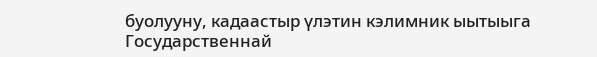буолууну, кадаастыр үлэтин кэлимник ыытыыга Государственнай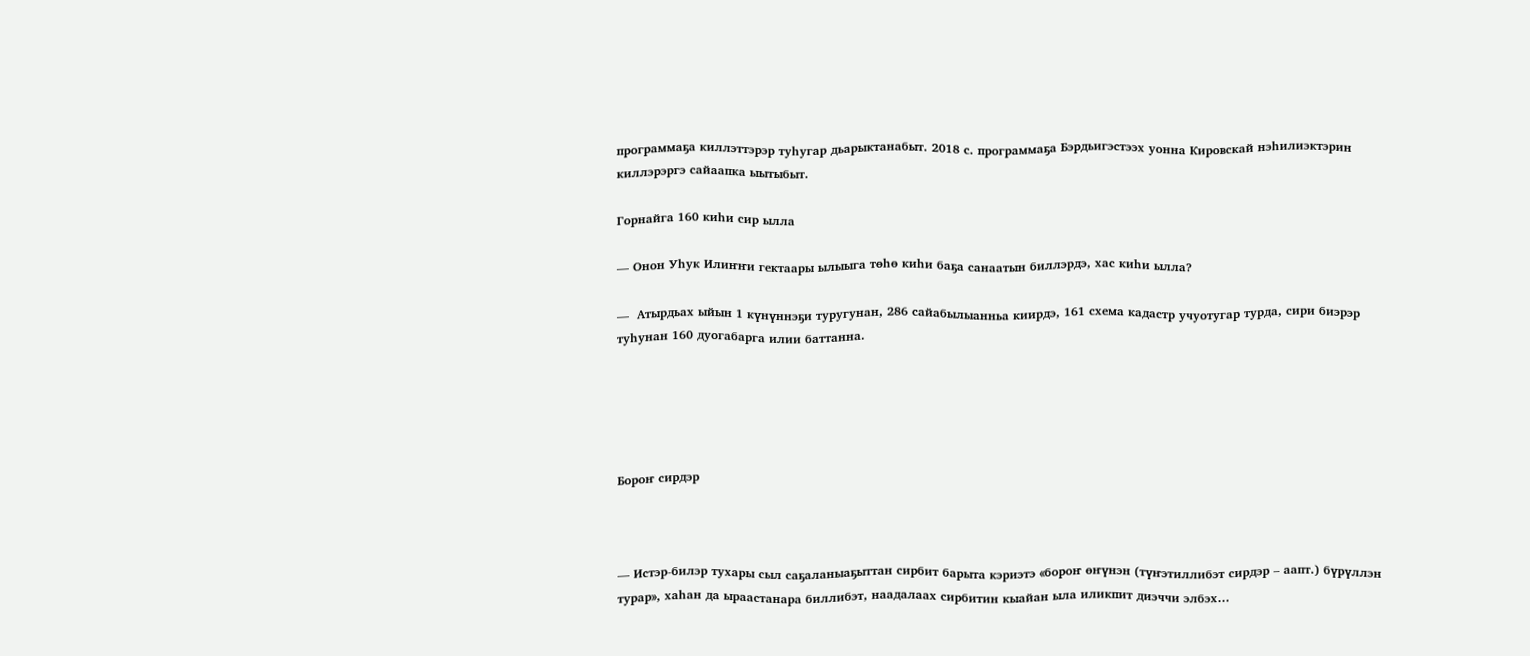программаҕа киллэттэрэр туһугар дьарыктанабыт. 2018 с. программаҕа Бэрдьигэстээх уонна Кировскай нэһилиэктэрин киллэрэргэ сайаапка ыытыбыт.

Горнайга 160 киһи сир ылла

— Онон Уһук Илиҥҥи гектаары ылыыга төһө киһи баҕа санаатын биллэрдэ, хас киһи ылла?

—  Атырдьах ыйын 1 күнүннэҕи туругунан, 286 сайабылыанньа киирдэ, 161 схема кадастр учуотугар турда, сири биэрэр туһунан 160 дуогабарга илии баттанна.





Бороҥ сирдэр



— Истэр-билэр тухары сыл саҕаланыаҕыттан сирбит барыта кэриэтэ «бороҥ өҥүнэн (түҥэтиллибэт сирдэр – аапт.) бүрүллэн турар», хаһан да ыраастанара биллибэт, наадалаах сирбитин кыайан ыла иликпит диэччи элбэх…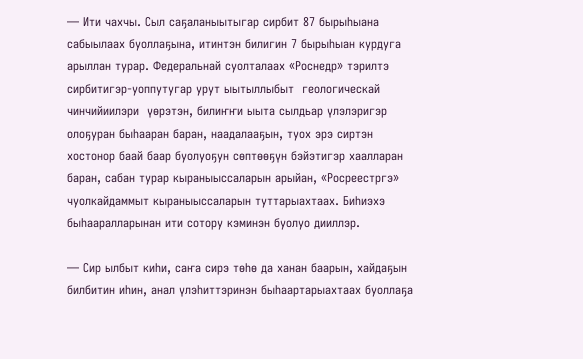— Ити чахчы. Сыл саҕаланыытыгар сирбит 87 бырыһыана сабыылаах буоллаҕына, итинтэн билигин 7 бырыһыан курдуга арыллан турар. Федеральнай суолталаах «Роснедр» тэрилтэ сирбитигэр-уоппутугар урут ыытыллыбыт  геологическай чинчийиилэри  үөрэтэн, билиҥҥи ыыта сылдьар үлэлэригэр олоҕуран быһааран баран, наадалааҕын, туох эрэ сиртэн хостонор баай баар буолуоҕун сөптөөҕүн бэйэтигэр хаалларан баран, сабан турар кыраныыссаларын арыйан, «Росреестргэ» чуолкайдаммыт кыраныыссаларын туттарыахтаах. Биһиэхэ быһааралларынан ити сотору кэминэн буолуо дииллэр.

— Сир ылбыт киһи, саҥа сирэ төһө да ханан баарын, хайдаҕын  билбитин иһин, анал үлэһиттэринэн быһаартарыахтаах буоллаҕа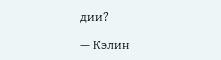дии?

— Кэлин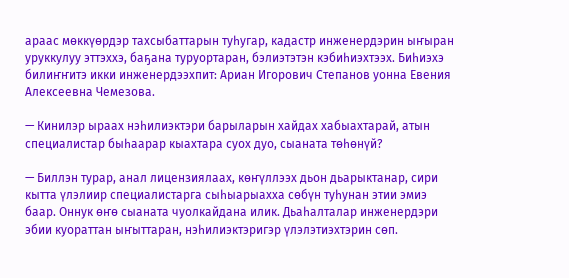араас мөккүөрдэр тахсыбаттарын туһугар, кадастр инженердэрин ыҥыран уруккулуу эттэххэ, баҕана туруортаран, бэлиэтэтэн кэбиһиэхтээх. Биһиэхэ билиҥҥитэ икки инженердээхпит: Ариан Игорович Степанов уонна Евения Алексеевна Чемезова.

— Кинилэр ыраах нэһилиэктэри барыларын хайдах хабыахтарай, атын специалистар быһаарар кыахтара суох дуо, сыаната төһөнүй?

— Биллэн турар, анал лицензиялаах, көҥүллээх дьон дьарыктанар, сири кытта үлэлиир специалистарга сыһыарыахха сөбүн туһунан этии эмиэ баар. Оннук өҥө сыаната чуолкайдана илик. Дьаһалталар инженердэри эбии куораттан ыҥыттаран, нэһилиэктэригэр үлэлэтиэхтэрин сөп.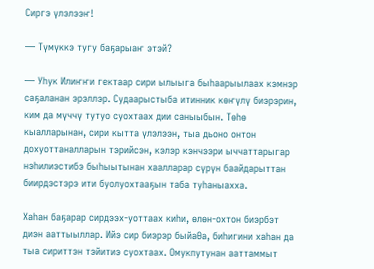Сиргэ үлэлээҥ!

— Түмүккэ тугу баҕарыаҥ этэй?

— Уһук Илиҥҥи гектаар сири ылыыга быһаарыылаах кэмнэр саҕаланан эрэллэр. Судаарыстыба итинник көҥүлү биэрэрин, ким да мүччү тутуо суохтаах дии саныыбын. Төһө кыалларынан, сири кытта үлэлээн, тыа дьоно онтон дохуоттаналларын тэрийсэн, кэлэр кэнчээри ыччаттарыгар нэһилиэстибэ быһыытынан хаалларар сүрүн баайдарыттан биирдэстэрэ ити буолуохтааҕын таба туһаныахха.

Хаһан баҕарар сирдээх-уоттаах киһи, өлөн-охтон биэрбэт диэн ааттыыллар. Ийэ сир биэрэр быйаӨа, биһигини хаһан да тыа сириттэн тэйитиэ суохтаах. Омукпутунан ааттаммыт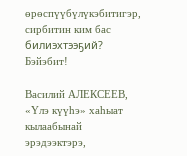өрөспүүбүлүкэбитигэр, сирбитин ким бас билиэхтээҕий? Бэйэбит!

Василий АЛЕКСЕЕВ, «Үлэ күүһэ» хаһыат кылаабынай эрэдээктэрэ,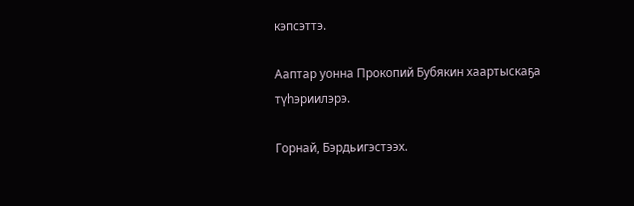кэпсэттэ.

Ааптар уонна Прокопий Бубякин хаартыскаҕа түһэриилэрэ.

Горнай, Бэрдьигэстээх.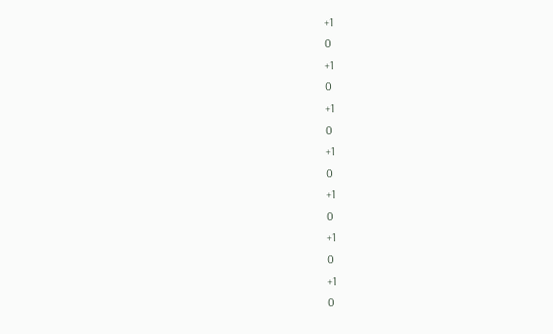+1
0
+1
0
+1
0
+1
0
+1
0
+1
0
+1
0